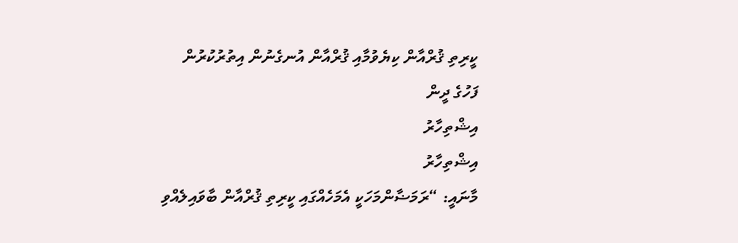ކީރިތި ޤުރްއާން ކިޔެވުމާއި ޤުރްއާން އުނގެނުން އިތުރުކުރުން
ފަހުގެ ދީން
އިޝްތިހާރު
އިޝްތިހާރު
މާނައީ: “ރަމަޟާންމަހަކީ އެމަހެއްގައި ކީރިތި ޤުރްއާން ބާވައިލެއްވި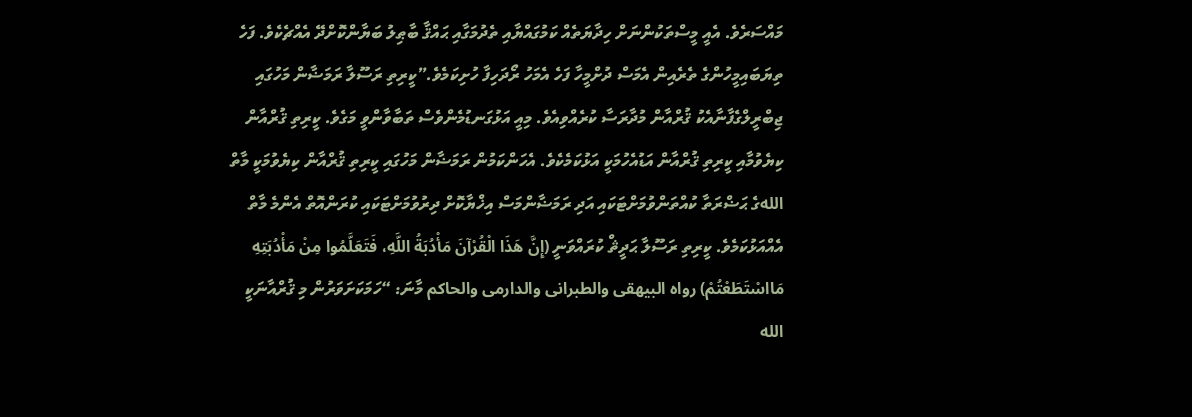މައްސަރެވެ. އެއީ މީސްތަކުންނަށް ހިދާޔަތެއް ކަމުގައްޔާއި ތެދުމަގާއި ޙައްޤާ ބާޠިލު ބަޔާންކޮށްދޭ އެއްޗެކެވެ. ފަހެ ތިޔަބައިމީހުންގެ ތެރެއިން އެމަސް ދުށްމީހާ ފަހެ އެމަހު ރޯދަހިފާ ހުށިކަމެވެ.”ކީރިތި ރަސޫލާ ރަމަޟާން މަހުގައި ޖިބްރީލްގެފާނާއެކު ޤުރްއާން މުދާރަސާ ކުރެއްވިއެވެ. މިއީ އަޅުގަނޑުމެންވެސް ތަބާވާންވީ މަގެވެ. ކީރިތި ޤުރްއާން ކިޔެވުމާއި ކީރިތި ޤުރްއާން އަޑުއެހުމަކީ އަޅުކަމެކެވެ. އެހަންކަމުން ރަމަޟާން މަހުގައި ކީރިތި ޤުރްއާން ކިޔެވުމަކީ މާތް اللهގެ ޙަޟްރަތާ ކުއްތަންވުމަށްޓަކައި އަދި ރަމަޟާންމަސް އިޚްޔާކޮށް ދިރުވުމަށްޓަކައި ކުރަންއޮތް އެންމެ މާތް އެއްއަޅުކަމެވެ. ކީރިތި ރަސޫލާ ޙަދީޘް ކުރައްވަނީ (إِنَّ هَذَا الْقُرْآنَ مَأْدُبَةُ اللَّهِ، فَتَعَلَّمُوا مِنْ مَأْدُبَتِهِ مَااسْتَطَعْتُمْ) رواه البيهقى والطبرانى والدارمى والحاكم މާނަ: “ހަމަކަށަވަރުން މި ޤުރްއާނަކީ الله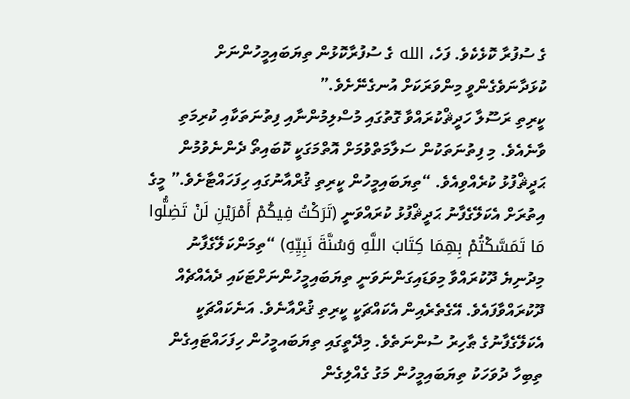ގެ ސުފުރާ ކޮޅެކެވެ. ފަހެ، الله ގެ ސުފުރާކޮޅުން ތިޔަބައިމީހުންނަށް ކުޅަދާނަވެގެންވީ މިންވަރަކަށް އުނގެނޭށެވެ.”
ކީރިތި ރަސޫލާ ހަދީޘްކުރައްވާ ގޮތުގައި މުސްލިމުންނާއި ފިތުނަތަކާއި ކުރިމަތި ވާނެއެވެ. މި ފިތުނަތަކުން ސަލާމަތްވުމަށް އޮތްމަގަކީ ކޮބައިތޯ ދެންނެވުމުން ޙަދީޘްފުޅު ކުރެއްވިއެވެ. “ތިޔަބައިމީހުން ކީރިތި ޤުރްއާނުގައި ހިފަހައްޓާށެވެ.” މީގެ އިތުރަށް އެކަލޭގެފާނު ޙަދީޘްފުޅު ކުރައްވަނީ (تَرَكْتُ فِيكُمْ أَمْرَيْنِ لَنْ تَضِلُّوا مَا تَمَسَّكْتُمْ بِهِمَا كِتَابَ اللَّهِ وَسُنَّةَ نَبِيِّهِ) “ތިމަންކަލޭގެފާނު މިދުނިޔެ ދޫކުރައްވާ މިވަޑައިގަންނަވަނީ ތިޔަބައިމީހުންނަށްޓަކައި ދެއެއްޗެއް ދޫކުރައްވާފައެވެ. އޭގެތެރެއިން އެކައްޗަކީ ކީރިތި ޤުރްއާނެވެ. އަނެކައްޗަކީ އެކަލޭގެފާނުގެ ޠާހިރު ސުންނަތެވެ. މިދޭތީގައި ތިޔަބައމީހުން ހިފަހައްޓައިގެން ތިބިހާ ދުވަހަކު ތިޔަބައިމީހުން މަގު ގެއްލިގެން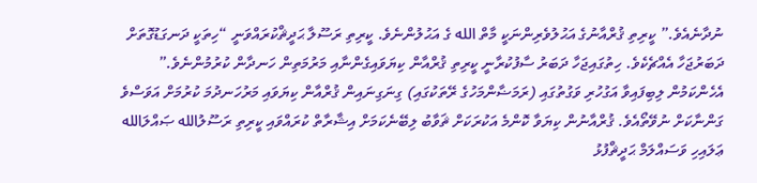ނުދާނެއެވެ.” ކީރިތި ޤުރްއާނުގެ އަޙުލުވެރިންނަކީ މާތް الله ގެ އަޙުލުންނެވެ. ކީރިތި ރަސޫލާ ޙަދީޘްކުރައްވަނީ “ހިތަކީ ދަނގަޑުގޮތަށް ދަބަރުޖަހާ އެއްޗެކެވެ. ހިތުގައިޖަހާ ދަބަރު ސާފުކުރާނީ ކީރިތި ޤުރްއާން ކިޔަވައިގެންނާއި މަރުމަތިން ހަނދާން ކުރުމުންނެވެ.”
އެހެންކަމުން ލިބިފައިވާ އަގުހުރި ވަގުތުގައި (ރަމަޟާންމަހުގެ ރޭތަކުގައި) ގިނަގިނައިން ޤުރްއާން ކިޔަވައި މަރުހަނދުމަ ކުރުމަށް އަވަސްވެ ގަންނާކަށް ނުވޭތޯއެވެ. ޤުރްއާނުން ކިޔަވާ ކޮންމެ އަކުރަކަށް ޘަވާބު ލިބޭނެކަމަށް އިޝާރާތް ކުރައްވައި ކީރިތި ރަސޫލުالله ޞައްލަالله ޢަލައިހި ވަސައްލަމް ޙަދީޘްފުޅު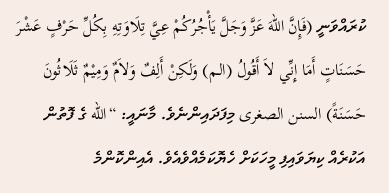ކުރައްވަނީ (فَإِنَّ اللهَ عَزَّ وَجَلَّ يَأْجُرُكُمْ عِيَّ تِلَاوَتِهِ بِكُلِّ حَرْفٍ عَشْرَ حَسَنَاتٍ أَمَا إِنِّي لاَ أَقُولُ (الـم) وَلَكِنْ أَلِفٌ وَلاَمٌ وَمِيْمٌ ثَلَاثُونَ حَسَنَةً) السنن الصغرى މިފަދައިންނެވެ. މާނައީ: “الله ގެ ފޮތުން އަކުރެއް ކިޔަވައިފި މީހަކަށް ހެޔޮކަމެއްވެއެވެ. އެއިންކޮންމެ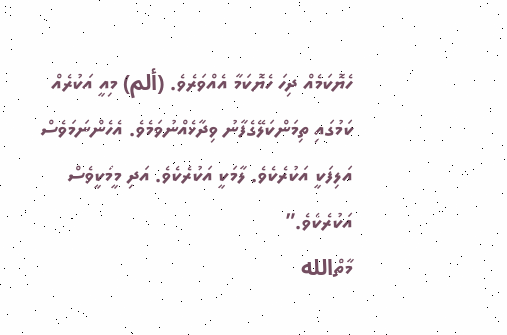ހެޔޮކަމެއް ދިހަ ހެޔޮކަމާ އެއްވަރެވެ. (ألم) މިއީ އަކުރެއް ކަމުގައި ތިމަންކަލޭގެފާނު ވިދާޅެއްނުވަމެވެ. އެހެންނަމަވެސް އަލިފަކީ އަކުރެކެވެ. ލާމަކީ އަކުރެކެވެ. އަދި މީމަކީވެސް އަކުރެކެވެ.”
މާތްالله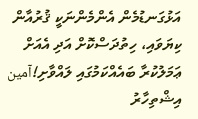އަޅުގަނޑުމެން އެންމެންނަކީ ޤުރުއާން ކިޔަވައި، ހިތުދަސްކޮށް އަދި އެއަށް ޢަމަލުކުރާ ބައެއްކަމުގައި ލައްވާށި!آمين
އިޝްތިހާރު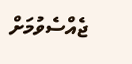ޖެއްސެވުމަށް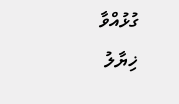ގުޅުއްވާ
ޚިޔާލު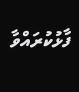ފާޅުކުރައްވާ